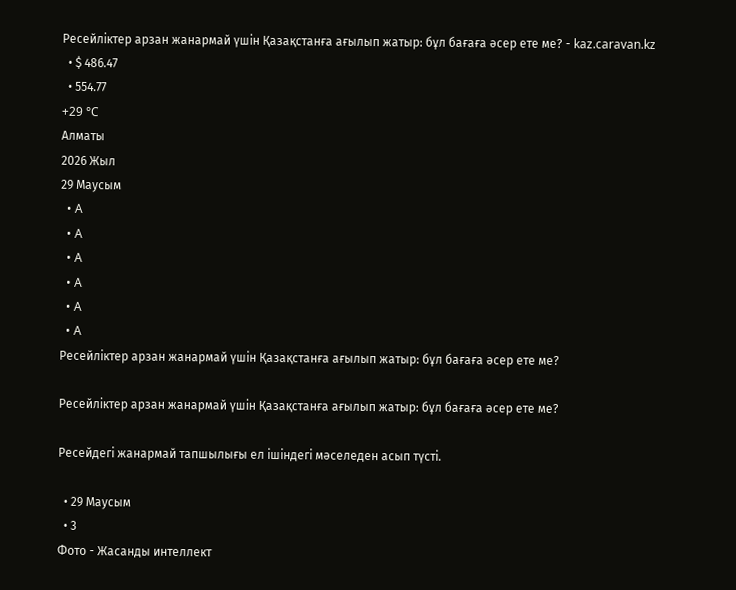Ресейліктер арзан жанармай үшін Қазақстанға ағылып жатыр: бұл бағаға әсер ете ме? - kaz.caravan.kz
  • $ 486.47
  • 554.77
+29 °C
Алматы
2026 Жыл
29 Маусым
  • A
  • A
  • A
  • A
  • A
  • A
Ресейліктер арзан жанармай үшін Қазақстанға ағылып жатыр: бұл бағаға әсер ете ме?

Ресейліктер арзан жанармай үшін Қазақстанға ағылып жатыр: бұл бағаға әсер ете ме?

Ресейдегі жанармай тапшылығы ел ішіндегі мәселеден асып түсті.

  • 29 Маусым
  • 3
Фото - Жасанды интеллект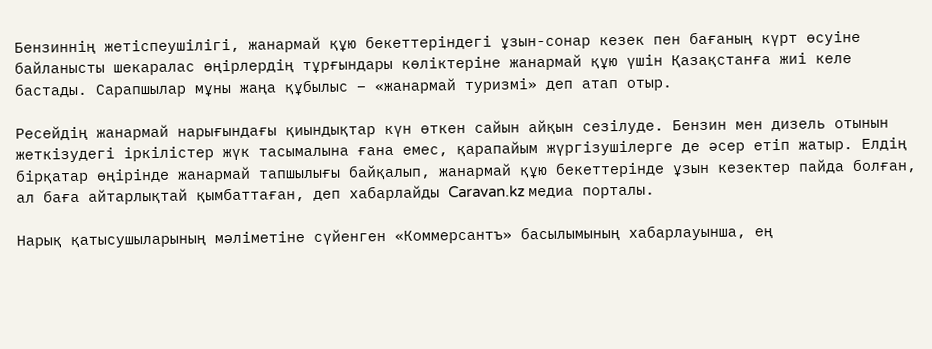Бензиннің жетіспеушілігі, жанармай құю бекеттеріндегі ұзын-сонар кезек пен бағаның күрт өсуіне байланысты шекаралас өңірлердің тұрғындары көліктеріне жанармай құю үшін Қазақстанға жиі келе бастады. Сарапшылар мұны жаңа құбылыс – «жанармай туризмі» деп атап отыр.

Ресейдің жанармай нарығындағы қиындықтар күн өткен сайын айқын сезілуде. Бензин мен дизель отынын жеткізудегі іркілістер жүк тасымалына ғана емес, қарапайым жүргізушілерге де әсер етіп жатыр. Елдің бірқатар өңірінде жанармай тапшылығы байқалып, жанармай құю бекеттерінде ұзын кезектер пайда болған, ал баға айтарлықтай қымбаттаған, деп хабарлайды Caravan.kz медиа порталы.

Нарық қатысушыларының мәліметіне сүйенген «Коммерсантъ» басылымының хабарлауынша, ең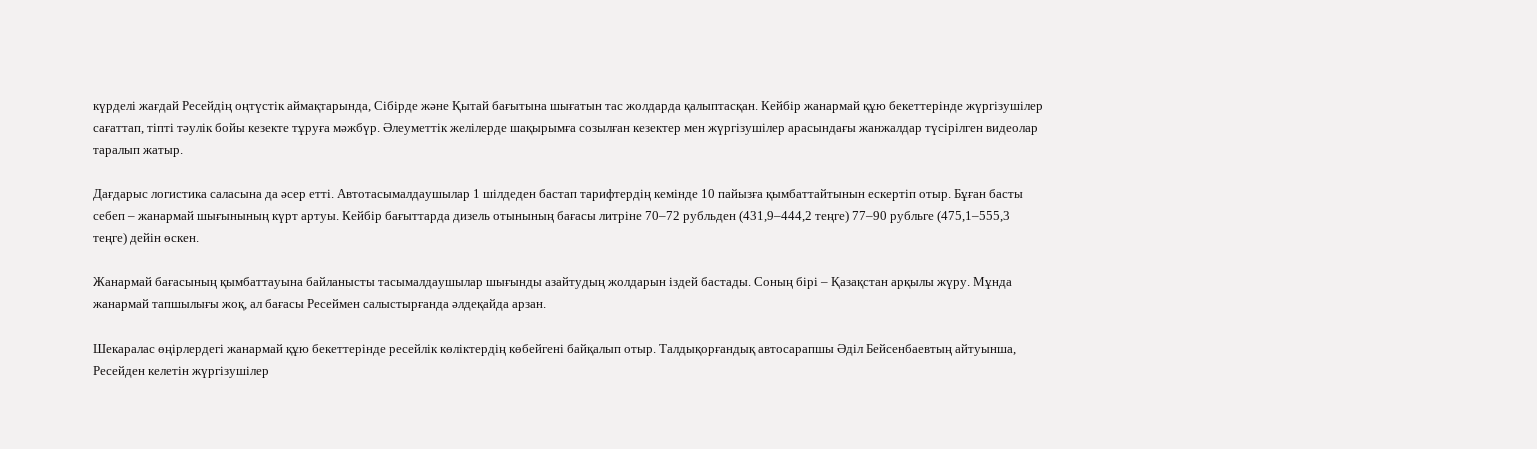күрделі жағдай Ресейдің оңтүстік аймақтарында, Сібірде және Қытай бағытына шығатын тас жолдарда қалыптасқан. Кейбір жанармай құю бекеттерінде жүргізушілер сағаттап, тіпті тәулік бойы кезекте тұруға мәжбүр. Әлеуметтік желілерде шақырымға созылған кезектер мен жүргізушілер арасындағы жанжалдар түсірілген видеолар таралып жатыр.

Дағдарыс логистика саласына да әсер етті. Автотасымалдаушылар 1 шілдеден бастап тарифтердің кемінде 10 пайызға қымбаттайтынын ескертіп отыр. Бұған басты себеп – жанармай шығынының күрт артуы. Кейбір бағыттарда дизель отынының бағасы литріне 70–72 рубльден (431,9–444,2 теңге) 77–90 рубльге (475,1–555,3 теңге) дейін өскен.

Жанармай бағасының қымбаттауына байланысты тасымалдаушылар шығынды азайтудың жолдарын іздей бастады. Соның бірі – Қазақстан арқылы жүру. Мұнда жанармай тапшылығы жоқ, ал бағасы Ресеймен салыстырғанда әлдеқайда арзан.

Шекаралас өңірлердегі жанармай құю бекеттерінде ресейлік көліктердің көбейгені байқалып отыр. Талдықорғандық автосарапшы Әділ Бейсенбаевтың айтуынша, Ресейден келетін жүргізушілер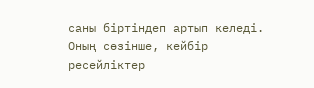саны біртіндеп артып келеді. Оның сөзінше, кейбір ресейліктер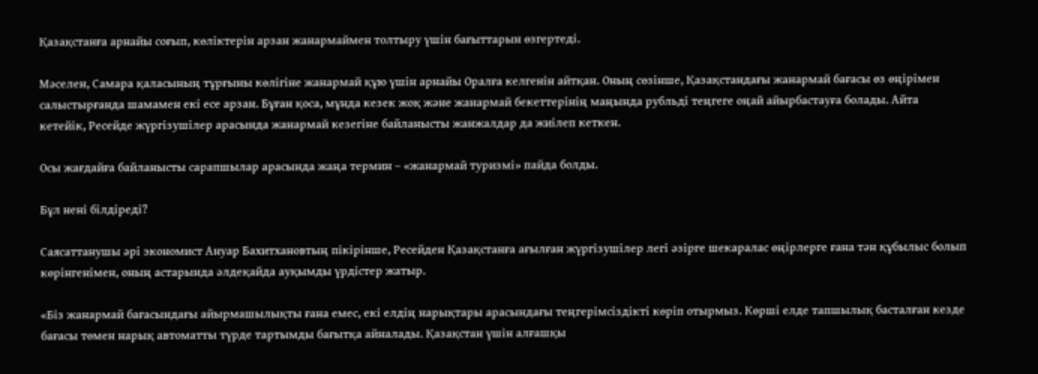Қазақстанға арнайы соғып, көліктерін арзан жанармаймен толтыру үшін бағыттарын өзгертеді.

Мәселен, Самара қаласының тұрғыны көлігіне жанармай құю үшін арнайы Оралға келгенін айтқан. Оның сөзінше, Қазақстандағы жанармай бағасы өз өңірімен салыстырғанда шамамен екі есе арзан. Бұған қоса, мұнда кезек жоқ және жанармай бекеттерінің маңында рубльді теңгеге оңай айырбастауға болады. Айта кетейік, Ресейде жүргізушілер арасында жанармай кезегіне байланысты жанжалдар да жиілеп кеткен.

Осы жағдайға байланысты сарапшылар арасында жаңа термин – «жанармай туризмі» пайда болды.

Бұл нені білдіреді?

Саясаттанушы әрі экономист Ануар Бахитхановтың пікірінше, Ресейден Қазақстанға ағылған жүргізушілер легі әзірге шекаралас өңірлерге ғана тән құбылыс болып көрінгенімен, оның астарында әлдеқайда ауқымды үрдістер жатыр.

«Біз жанармай бағасындағы айырмашылықты ғана емес, екі елдің нарықтары арасындағы теңгерімсіздікті көріп отырмыз. Көрші елде тапшылық басталған кезде бағасы төмен нарық автоматты түрде тартымды бағытқа айналады. Қазақстан үшін алғашқы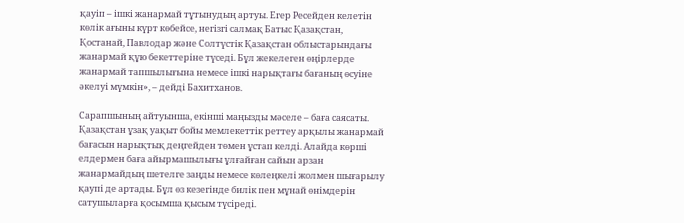қауіп – ішкі жанармай тұтынудың артуы. Егер Ресейден келетін көлік ағыны күрт көбейсе, негізгі салмақ Батыс Қазақстан, Қостанай, Павлодар және Солтүстік Қазақстан облыстарындағы жанармай құю бекеттеріне түседі. Бұл жекелеген өңірлерде жанармай тапшылығына немесе ішкі нарықтағы бағаның өсуіне әкелуі мүмкін», – дейді Бахитханов.

Сарапшының айтуынша, екінші маңызды мәселе – баға саясаты. Қазақстан ұзақ уақыт бойы мемлекеттік реттеу арқылы жанармай бағасын нарықтық деңгейден төмен ұстап келді. Алайда көрші елдермен баға айырмашылығы ұлғайған сайын арзан жанармайдың шетелге заңды немесе көлеңкелі жолмен шығарылу қаупі де артады. Бұл өз кезегінде билік пен мұнай өнімдерін сатушыларға қосымша қысым түсіреді.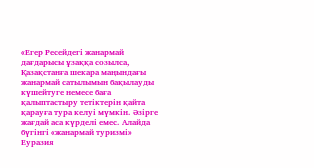«Егер Ресейдегі жанармай дағдарысы ұзаққа созылса, Қазақстанға шекара маңындағы жанармай сатылымын бақылауды күшейтуге немесе баға қалыптастыру тетіктерін қайта қарауға тура келуі мүмкін. Әзірге жағдай аса күрделі емес. Алайда бүгінгі «жанармай туризмі» Еуразия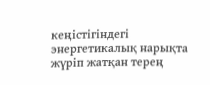кеңістігіндегі энергетикалық нарықта жүріп жатқан терең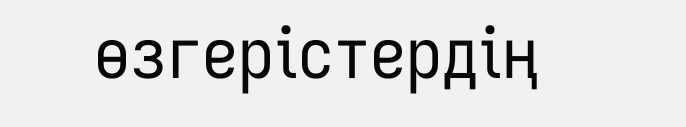өзгерістердің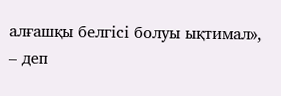алғашқы белгісі болуы ықтимал», – деп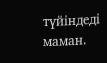түйіндеді маман.